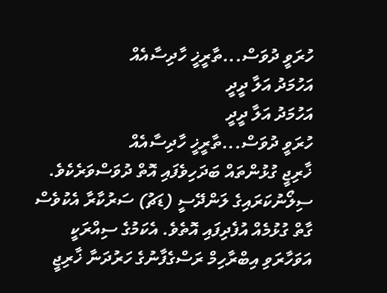ހުރަވީ ދުވަސް...ތާރީޚީ ހާދިސާއެއް
އަހުމަދު އަލާ ދީދީ
އަހުމަދު އަލާ ދީދީ
ހުރަވީ ދުވަސް...ތާރީޚީ ހާދިސާއެއް
ޚާރިޖީ ގުޅުންތައް ބަދަހިވެފައި އޮތް ދުވަސްވަރެކެވެ. ސިލޯނުކަރައިގެ ލަންދޭސީ (ޑަޗު) ސަރުކާރާ އެކުވެސް ގާތް ގުޅުމެއް އުފެދިފައި އޮތެވެ. އެކަމުގެ ސިއްރަކީ އަވަހާރަވި އިބްރާހިމް ރަސްގެފާނުގެ ހަރުދަނާ ޚާރިޖީ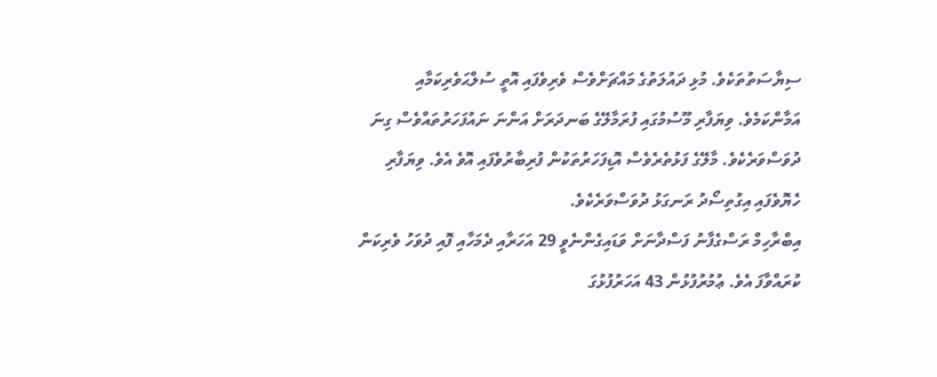ސިޔާސަތުތަކެވެ. މުޅި ދައުލަތުގެ މައްޗަށްވެސް ވެރިވެފައި އޮތީ ސުލްޙަވެރިކަމާއި އަމާންކަމެވެ. ވިޔަފާރި މޫސުމުގައި ފުރަމާލޭގެ ބަނދަރަށް އަންނަ ނައުފަހަރުތައްވެސް ގިނަ ދުވަސްވަރެކެވެ. މާލޭގެ ފަޅުތެރެވެސް އޮޑިފަހަރުތަކުން ފުރިބާރުވެފައި އޮވެ އެވެ. ވިޔަފާރި ހެޔޮވެފައި އިގުތިސޯދު ރަނގަޅު ދުވަސްވަރެކެވެ.
އިބްރާހިމް ރަސްގެފާނު ފަސްދާނަށް ވަޑައިގެންނެވީ 29 އަހަރާއި ދެމަހާއި ފޮއި ދުވަހު ވެރިކަން ކުރައްވާފަ އެވެ. ޢުމުރުފުޅުން 43 އަހަރުފުޅުގަ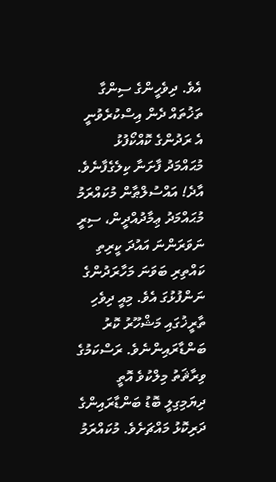އެވެ. ދިވެހީންގެ ސިންގާ ތަޚުތައް ދެން އިސްކުރެވުނީ އެ ރަދުންގެ ކޮއްކޯފުޅު މުޙައްމަދު ފާށަނާ ކިލެގެފާނެވެ. އާދެ! އައްސުލްޠާން މުކައްރަމު މުޙައްމަދު ޢިމާދުއްދީން، ސިރީ ނަވަރަންނަ އައުދަ ކީރިތި ކައްތިރި ބަވަނަ މަހާރަދުންގެ ނަންފުޅުގަ އެވެ. މިއީ ދިވެހި ތާރީޚުގައި މަޝްހޫރު ކޮރު ބަންޑާރައިންނެވެ. ރަސްކަމުގެ ވިރާޘަތު މިލްކުވެ އޮތީ ދިޔަމިގިލީ ބޮޑު ބަންޑާރައިންގެ ދަރިކޮޅު މައްޗަށެވެ. މުކައްރަމު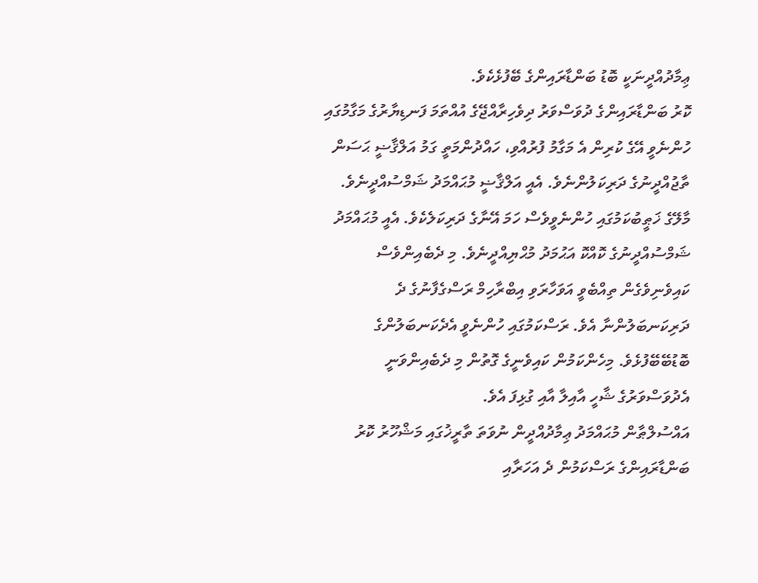ޢިމާދުއްދީނަކީ ބޮޑު ބަންޑާރައިންގެ ބޭފުޅެކެވެ.
ކޮރު ބަންޑާރައިންގެ ދުވަސްވަރު ދިވެހިރާއްޖޭގެ އުއްތަމަ ފަނޑިޔާރުގެ މަގާމުގައި ހުންނެވީ އޭގެ ކުރިން އެ މަގާމު ފުރުއްވި، ހައްދުންމަތީ ގަމު އަލްޤާޟީ ޙަސަން ތާޖުއްދީނުގެ ދަރިކަލުންނެވެ. އެއީ އަލްޤާޟީ މުޙައްމަދު ޝަމްސުއްދީނެވެ. މާލޭގެ ޚަޠީބުކަމުގައި ހުންނެވީވެސް ހަމަ އޭނާގެ ދަރިކަލެކެވެ. އެއީ މުޙައްމަދު ޝަމްސުއްދީނުގެ ކޮއްކޮ އަޙުމަދު މުޙްޔިއްދީނެވެ. މި ދެބެއިންވެސް ކައިވެނިވެގެން ތިއްބެވީ އަވަހާރަވި އިބްރާހިމް ރަސްގެފާނުގެ ދެ ދަރިކަނބަލުންނާ އެވެ. ރަސްކަމުގައި ހުންނެވީ އެދެކަނބަލުންގެ ބޮޑުބޭބޭފުޅެވެ. މިހެންކަމުން ކައިވެނީގެ ގޮތުން މި ދެބެއިންވަނީ އެދުވަސްވަރުގެ ޝާހީ އާއިލާ އާއި ގުޅިފަ އެވެ.
އައްސުލްޠާން މުޙައްމަދު ޢިމާދުއްދީން ނުވަތަ ތާރީޚުގައި މަޝްހޫރު ކޮރު ބަންޑާރައިންގެ ރަސްކަމުން ދެ އަހަރާއި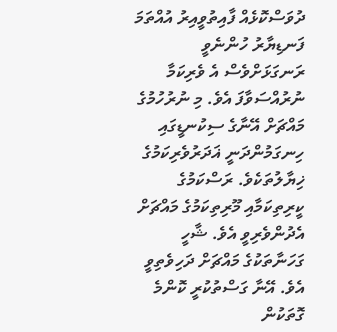ދުވަސްކޮޅެއް ފާއިތުވީއިރު އުއްތަމަ ފަނޑިޔާރު ހުންނެވީ ރަނގަޅަށްވެސް އެ ވެރިކަމާ ނުރުއްސަވާފަ އެވެ. މި ނުރުހުމުގެ މައްޗަށް އޭނާގެ ސިކުނޑީގައި ހިނގަމުންދަނީ ޣަދަރުވެރިކަމުގެ ޚިޔާލުތަކެވެ. ރަސްކަމުގެ ކީރިތިކަމާއި މޫރިތިކަމުގެ މައްޗަށް އެދުންވެރިވީ އެވެ. ޝާހީ ގަހަނާތަކުގެ މައްޗަށް ދަހިވެތިވީ އެވެ. އޭނާ ގަސްތުކުރީ ކޮންމެ ގޮތަކުން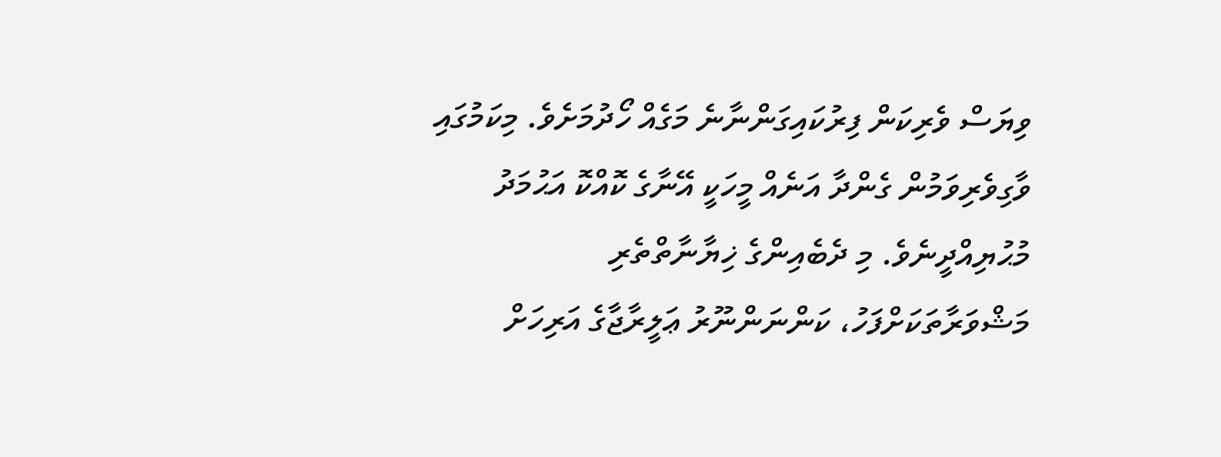ވިޔަސް ވެރިކަން ފިރުކައިގަންނާނެ މަގެއް ހޯދުމަށެވެ. މިކަމުގައި ވާގިވެރިވަމުން ގެންދާ އަނެއް މީހަކީ އޭނާގެ ކޮއްކޮ އަޙުމަދު މުޙުޔިއްދީނެވެ. މި ދެބެއިންގެ ޚިޔާނާތްތެރި މަޝްވަރާތަކަށްފަހު، ކަންނަންނޫރު ޢަލީރާޖާގެ އަރިހަށް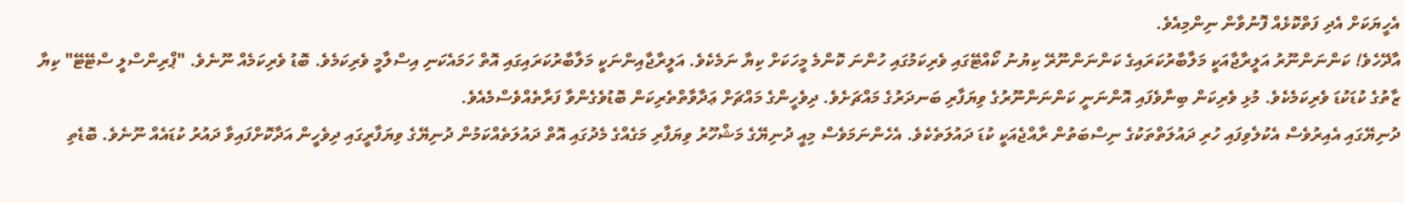އެހީޔަކަށް އެދި ފަތްކޮޅެއް ފޮނުވާން ނިންމިއެވެ.
އާދޭހެވެ! ކަންނަންނޫރު އަލީރާޖާއަކީ މަލާބާރުކަރައިގެ ކަންނަންނޫރޭ ކިޔުނު ކޯއްޓޭގައި ވެރިކަމުގައި ހުންނަ ކޮންމެ މީހަކަށް ކިޔާ ނަމެކެވެ. އަލީރާޖާއިންނަކީ މަލާބާރުކަރައިގައި އޮތް ހަމައެކަނި އިސްލާމީ ވެރިކަމެވެ. ބޮޑު ވެރިކަމެއް ނޫނެވެ. "ޕްރިންސްލީ ސްޓޭޓޭ" ކިޔާ ޒާތުގެ ކުޑަކުޑަ ވެރިކަމެކެވެ. މުޅި ވެރިކަން ބިނާވެފައި އޮންނަނީ ކަންނަންނޫރުގެ ވިޔަފާރި ބަނދަރުގެ މައްޗަށެވެ. ދިވެހީންގެ މައްޗަށް ޢަދާވާތްތެރިކަން ބޮޑުވެގެންވާ ފަރާތެއްވެސްމެއެވެ.
ދުނިޔޭގައި އެއިރުވެސް އެކުލެވިފައި ހުރި ދައުލަތްތަކުގެ ނިސްބަތުން ރާއްޖެއަކީ ކުޑަ ދައުލަތެކެވެ. އެހެންނަމަވެސް މިއީ ދުނިޔޭގެ މަޝްހޫރު ވިޔަފާރި މަގެއްގެ މެދުގައި އޮތް ދައުލަތެއްކަމުން ދުނިޔޭގެ ވިޔަފާރީގައި ދިވެހީން އަދާކޮށްފައިވާ ދައުރު ކުޑައެއް ނޫނެވެ. ބޮޑެތި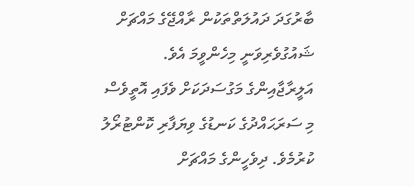ބާރުގަދަ ދައުލަތްތަކުން ރާއްޖޭގެ މައްޗަށް ޝައުގުވެރިވަނީ މިހެންވީމަ އެވެ. އަލީރާޖާއިންގެ މަގުސަދަކަށް ވެފައި އޮތީވެސް މި ސަރަޙައްދުގެ ކަނޑުގެ ވިޔަފާރި ކޮންޓުރޯލު ކުރުމެވެ. ދިވެހީންގެ މައްޗަށް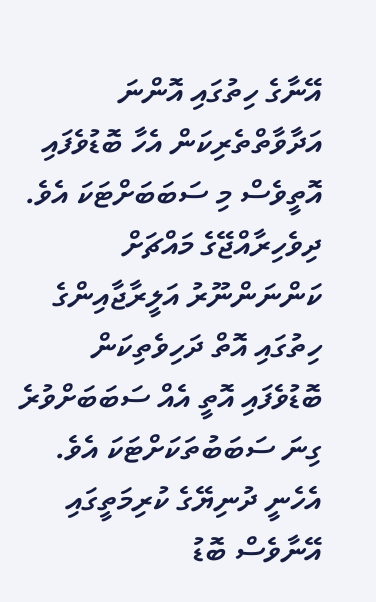އޭނާގެ ހިތުގައި އޮންނަ އަދާވާތްތެރިކަން އެހާ ބޮޑުވެފައި އޮތީވެސް މި ސަބަބަށްޓަކަ އެވެ.
ދިވެހިރާއްޖޭގެ މައްޗަށް ކަންނަންނޫރު އަލީރާޖާއިންގެ ހިތުގައި އޮތް ދަހިވެތިކަން ބޮޑުވެފައި އޮތީ އެއް ސަބަބަށްވުރެ ގިނަ ސަބަބުތަކަށްޓަކަ އެވެ. އެހެނީ ދުނިޔޭގެ ކުރިމަތީގައި އޭނާވެސް ބޮޑު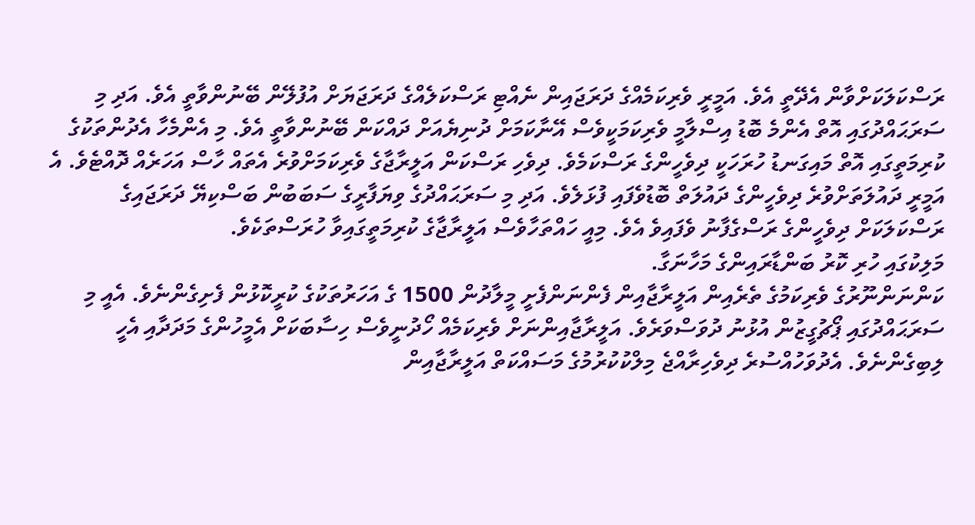ރަސްކަލަކަށްވާން އެދޭތީ އެވެ. އަމީރީ ވެރިކަމެއްގެ ދަރަޖައިން ނެއްޓި ރަސްކަލެއްގެ ދަރަޖަޔަށް އުފުލޭން ބޭނުންވާތީ އެވެ. އަދި މި ސަރަޙައްދުގައި އޮތް އެންމެ ބޮޑު އިސްލާމީ ވެރިކަމަކީވެސް އޭނާކަމަށް ދުނިޔެއަށް ދައްކަން ބޭނުންވާތީ އެވެ. މި އެންމެހާ އެދުންތަކުގެ ކުރިމަތީގައި އޮތް މައިގަނޑު ހުރަހަކީ ދިވެހީންގެ ރަސްކަމެވެ. ދިވެހި ރަސްކަން އަލީރާޖާގެ ވެރިކަމަށްވުރެ އެތައް ހާސް އަހަރެއް ދޮއްޓެވެ. އެ އަމީރީ ދައުލަތަށްވުރެ ދިވެހީންގެ ދައުލަތް ބޮޑުވެފައި ފުޅަލެވެ. އަދި މި ސަރަޙައްދުގެ ވިޔަފާރީގެ ސަބަބުން ބަސްކިޔޭ ދަރަޖައިގެ ރަސްކަލަކަށް ދިވެހީންގެ ރަސްގެފާނު ވެފައިވެ އެވެ. މިއީ ހައްތަހާވެސް އަލީރާޖާގެ ކުރިމަތީގައިވާ ހުރަސްތަކެވެ.
މަލިކުގައި ހުރި ކޮރު ބަންޑާރައިންގެ މަހާނަގާ.
ކަންނަންނޫރުގެ ވެރިކަމުގެ ތެރެއިން އަލީރާޖާއިން ފެންނަންފެށީ މީލާދުން 1500 ގެ އަހަރުތަކުގެ ކުރީކޮޅުން ފެށިގެންނެވެ. އެއީ މި ސަރަޙައްދުގައި ޕޯޗުގީޒުން އުޅުނު ދުވަސްވަރެވެ. އަލީރާޖާއިންނަށް ވެރިކަމެއް ހޯދުނީވެސް ހިސާބަކަށް އެމީހުންގެ މަދަދާއި އެހީ ލިބިގެންނެވެ. އެދުވަހުއްސުރެ ދިވެހިރާއްޖެ މިލްކުކުރުމުގެ މަސައްކަތް އަލީރާޖާއިން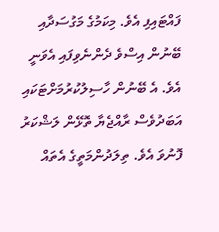ފައްޓައިފި އެވެ. މިކަމުގެ މަގުސަދާއި ބޭނުން އިސްވެ ދެންނެވިފައި އެވަނީ އެވެ. އެ ބޭނުން ހާސިލުކުރުމަށްޓަކައި އަބަދުވެސް ރާއްޖެޔާ ތޮޅޭން ލަޝްކަރު ފޮނުވަ އެވެ. ތިލަދުންމަތީގެ އެތައް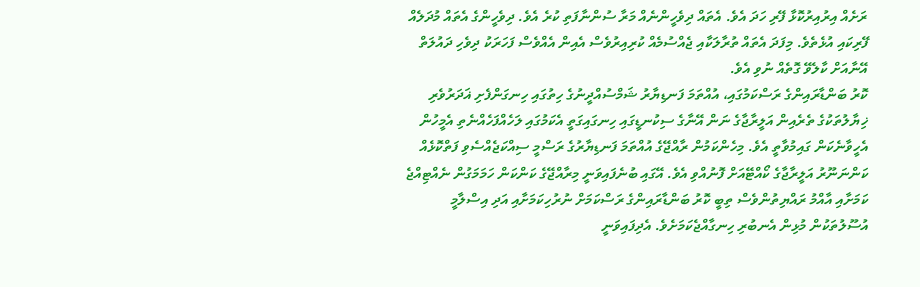ރަށެއް އިރުއިރުކޮޅާ ފޭރި ހަދަ އެވެ. އެތައް ދިވެހީންނެއް މަރާ ސުންނާފަތި ކުރެ އެވެ. ދިވެހީންގެ އެތައް މުދަލެއް ފޭރިކައި އުޅެތެވެ. މިފަދަ އެތައް ތުރާލަކާއި ޖެއްސުމެއް ކުރިއިރުވެސް އެއިން އެއްވެސް ފަހަރަކު ދިވެހި ދައުލަތް އޭނާއަށް ކާލެވޭ ގޮތެއް ނުވި އެވެ.
ކޮރު ބަންޑާރައިންގެ ރަސްކަމުގައި، އުއްތަމަ ފަނޑިޔާރު ޝަމްސުއްދީނުގެ ހިތުގައި ހިނގަންފެށި ޣަދަރުވެރި ޚިޔާލުތަކުގެ ތެރެއިން އަލީރާޖާގެ ނަން އޭނާގެ ސިކުނޑީގައި ހިނގައިގަތީ އެކަމުގައި ލަހެއްފަހެއްނެތި އެމީހުން އެހީވާނެކަން ގައިމުވާތީ އެވެ. މިހެންކަމުން ރާއްޖޭގެ އުއްތަމަ ފަނޑިޔާރުގެ ރަސްމީ ސިއްކަޖެއްސެވި ފަތްކޮޅެއް ކަންނަނޫރު އަލީރާޖާގެ ކޯއްޓޭއަށް ފޮނުއްވި އެވެ. އޭގައި ބުނެފައިވަނީ މިރާއްޖޭގެ ކަންކަން ހަމަމަގުން ނެއްޓިއްޖެ ކަމަށާއި އާއްމު ރައްޔިތުންވެސް ތިބީ ކޮރު ބަންޑާރައިންގެ ރަސްކަމަށް ނުރުހިކަމަށާއި އަދި އިސްލާމީ އުސޫލުތަކުން މުޅިން އެނބުރި ހިނގާއްޖެކަމަށެވެ. އެދިފައިވަނީ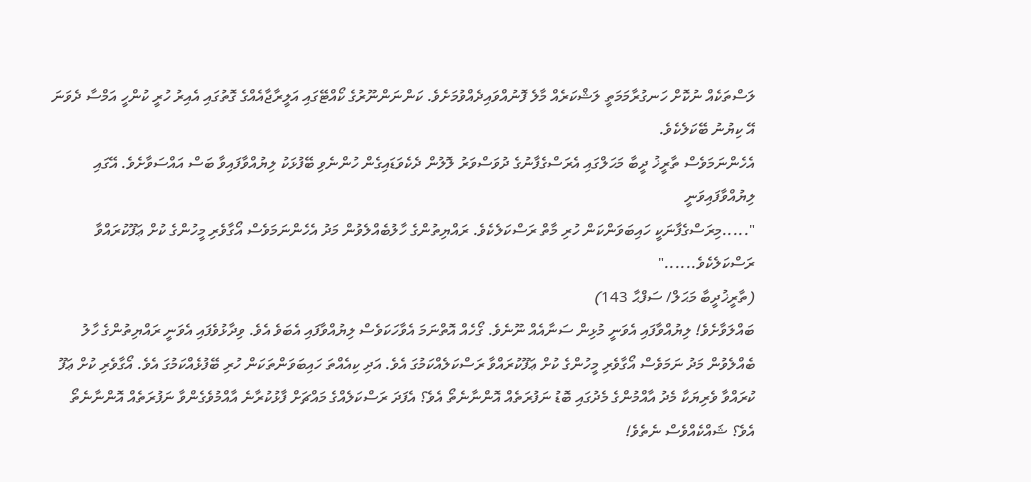ލަސްތަކެއް ނުކޮށް ހަނގުރާމަމަތީ ލަޝްކަރެއް މާލެ ފޮނުއްވައިދެއްވުމަށެވެ. ކަންނަންނޫރުގެ ކޯއްޓޭގައި އަލީރާޖާއެއްގެ ގޮތުގައި އެއިރު ހުރީ ކުންހީ އަމްސާ ދެވަނަ އޭ ކިޔުނު ބޭކަލެކެވެ.
އެހެންނަމަވެސް ތާރީޚު ދީބާ މަޙަލްގައި އެރަސްގެފާނުގެ ދުވަސްވަރު ލޮލުން ދެކެވަޑައިގެން ހުންނެވި ބޭފުޅަކު ލިޔުއްވާފައިވާ ބަސް އައްސަވާށެވެ. އޭގައި ލިޔުއްވާފައިވަނީ
".....މިރަސްގެފާނަކީ ހައިބަވަންކަން ހުރި މާތް ރަސްކަލެކެވެ. ރައްޔިތުންގެ ހާލުބެއްލެވުން މަދު އެހެންނަމަވެސް އޯގާވެރި މީހުންގެ ކުށް ޢަފޫކުރައްވާ ރަސްކަލެކެވެ......"
(ތާރީޚުދީބާ މަޙަލް/ ސަފްޙާ 143)
ބައްލަވާށެވެ! ލިޔުއްވާފައި އެވަނީ މުޅިން ސަނާއެއް ނޫނެވެ. ގޯހެއް އޮތްނަމަ އެވާހަކަވެސް ލިޔުއްވާފައި އެބަވެ އެވެ. ވިދާޅުވެފައި އެވަނީ ރައްޔިތުންގެ ހާލު ބެއްލެވުން މަދު ނަމަވެސް އޯގާވެރި މީހުންގެ ކުށް ޢަފޫކުރައްވާ ރަސްކަލެއްކަމުގަ އެވެ. އަދި ކިއެއްތަ ހައިބަވަންތަކަން ހުރި ބޭފުޅެއްކަމުގަ އެވެ. އޯގާވެރި ކުށް ޢަފޫ ކުރައްވާ ވެރިޔަކާ މެދު އާއްމުންގެ މެދުގައި ބޮޑު ނަފުރަތެއް އޮންނާނެތޯ އެވެ؟ އެފަދަ ރަސްކަލެއްގެ މައްޗަށް ފާޅުކުރާނެ އާއްމުވެގެންވާ ނަފުރަތެއް އޮންނާނެތޯ އެވެ؟ ޝައްކެއްވެސް ނެތެވެ!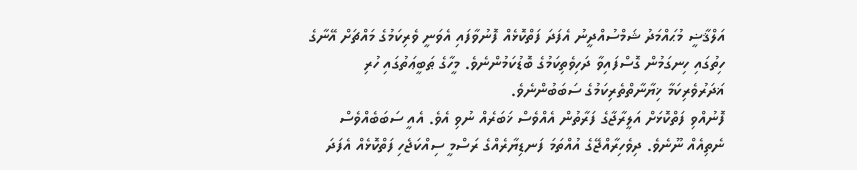އަލްޤާޟީ މުޙައްމަދު ޝަމްސުއްދީނު އެފަދަ ފަތްކޮޅެއް ފޮނުވާފައި އެވަނީ ވެރިކަމުގެ މައްޗަށް އޭނާގެ ހިތުގައި ހިނގަމުން ގޮސްފައިވާ ދަހިވެތިކަމުގެ ބޮޑުކަމުންނެވެ. މީހާގެ ޠަބީޢަތުގައި ހުރި ޣަދަރުވެރިކަމާ ޚިޔާނާތްތެރިކަމުގެ ސަބަބުންނެވެ.
ފޮނުއްވި ފަތްކޮޅަށް އަލީރާޖާގެ ފަރާތުން އެއްވެސް ޚަބަރެއް ނުވި އެވެ. އެއީ ސަބަބެއްވެސް ނެތިއެއް ނޫނެވެ. ދިވެހިރާއްޖޭގެ އުއްތަމަ ފަނޑިޔާރެއްގެ ރަސްމީ ސިއްކަޖެހި ފަތްކޮޅެއް އެފަދަ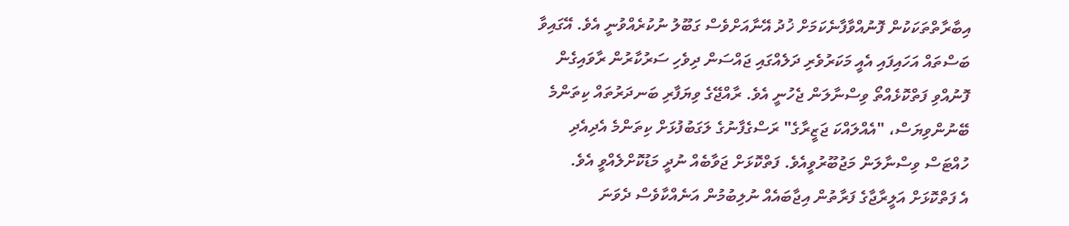އިބާރާތްތަކަކުން ފޮނުއްވާފާނެކަމަށް ޚުދު އޭނާއަށްވެސް ގަބޫލު ނުކުރެއްވުނީ އެވެ. އޭގައިވާ ބަސްތައް އަހައިފައި އެއީ މަކަރުވެރި ދަލެއްގައި ޖައްސަން ދިވެހި ސަރުކާރުން ރާވައިގެން ފޮނުއްވި ފަތްކޮޅެއްތޯ ވިސްނާލަން ޖެހުނީ އެވެ. ރާއްޖޭގެ ވިޔަފާރި ބަނދަރުތައް ކިތަންމެ ބޭނުންވިޔަސް، "އެއްލައްކަ ޖަޒީރާގެ" ރަސްގެފާނުގެ ލަގަބުފުޅަށް ކިތަންމެ އެދިއެދި ހުއްޓަސް ވިސްނާލަން މަޖުބޫރުވީއެވެ. ފަތްކޮޅަށް ޖަވާބެއް ނުދީ މަޑުކޮށްލެއްވީ އެވެ.
އެ ފަތްކޮޅަށް އަލީރާޖާގެ ފަރާތުން އިޖާބައެއް ނުލިބުމުން އަނެއްކާވެސް ދެވަނަ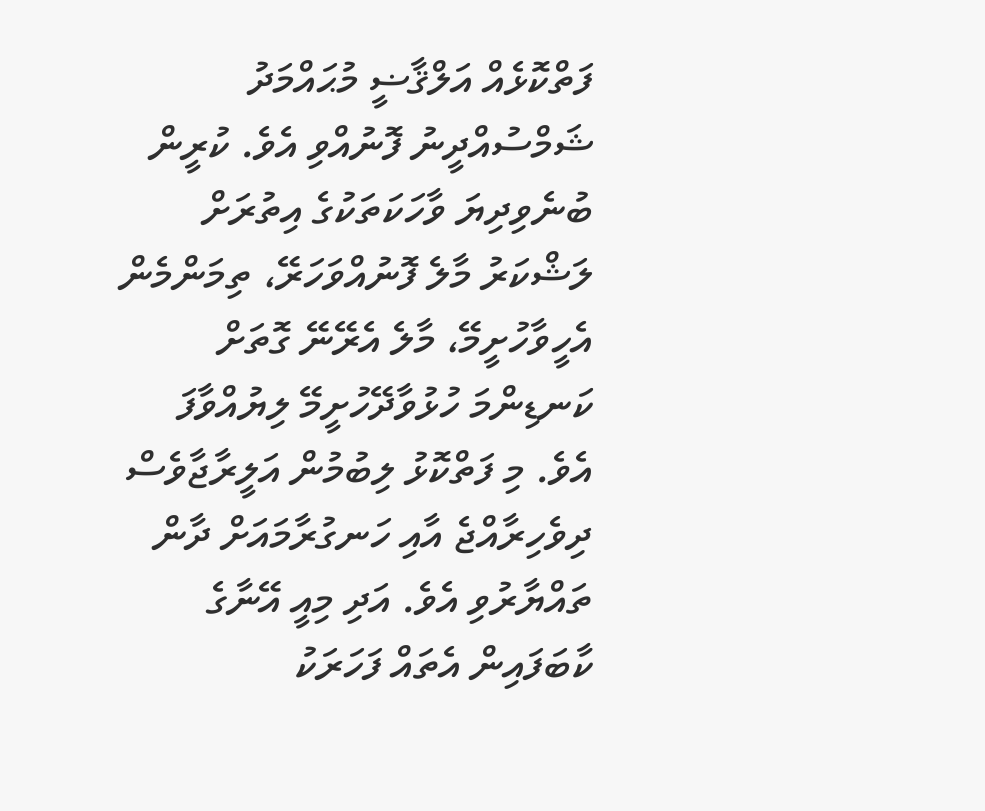ފަތްކޮޅެއް އަލްޤާޟީ މުޙައްމަދު ޝަމްސުއްދީނު ފޮނުއްވި އެވެ. ކުރީން ބުނެވިދިޔަ ވާހަކަތަކުގެ އިތުރަށް ލަޝްކަރު މާލެ ފޮނުއްވަހަރޭ، ތިމަންމެން އެހީވާހުށީމޭ، މާލެ އެރޭނޭ ގޮތަށް ކަނޑިންމަ ހުޅުވާދޭހުށީމޭ ލިޔުއްވާފަ އެވެ. މި ފަތްކޮޅު ލިބުމުން އަލީރާޖާވެސް ދިވެހިރާއްޖެ އާއި ހަނގުރާމައަށް ދާން ތައްޔާރުވި އެވެ. އަދި މިއީ އޭނާގެ ކާބަފައިން އެތައް ފަހަރަކު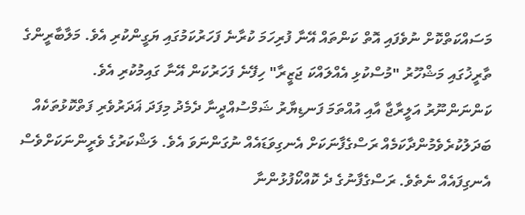މަސައްކަތްކޮށް ނުވެފައި އޮތް ކަންތައް އޭނާ ފުރިހަމަ ކުރާނެ ފަހަރުކަމުގައި ޔަގީންކުރި އެވެ. މަލާބާރީންގެ ތާރީޚުގައި މަޝްހޫރު "މުސްކުޅި އެއްލައްކަ ޖަޒީރާ" ހިފޭނެ ފަހަރުކަން އޭނާ ގައިމުކުރި އެވެ.
ކަންނަންނޫރު އަލީރާޖާ އާއި އުއްތަމަ ފަނޑިޔާރު ޝަމްސުއްދީނާ ދެމެދު މިފަދަ ޣަދަރުވެރި ފަތްކޮޅުތަކެއް ބަދަލުކުރެވެމުންދާކަމެއް ރަސްގެފާނަކަށް އެނގިވަޑައެއް ނުގަންނަވަ އެވެ. ލަޝްކަރުގެ ވެރީންނަކަށްވެސް އެނގިފައެއް ނެތެވެ. ރަސްގެފާނުގެ ދެ ކޮއްކޯފުޅުންނާ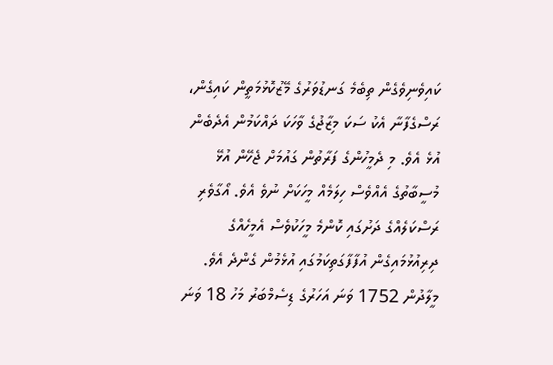ކައިވެނިވެގެން ތިބެމެ ގަނޑުވަރުގެ މޭޒުކޮޅުމަތީން ކައިގެން، ރަސްގެފާނާ އެކު ސަކަ މިޒާޖުގެ ވާހަކަ ދައްކަމުން އެދެބެން އުޅެ އެވެ. މި ދެމީހުންގެ ފަރާތުން ގައުމަށް ޖެހޭން އުޅޭ މުސީބާތުގެ އެއްވެސް ހިލަމެއް މީހަކަށް ނުވެ އެވެ. އޯގާވެރި ރަސްކަލެއްގެ ދަށުގައި ކޮންމެ މީހަކުވެސް އެމީހެއްގެ ދިރިއުޅުމައިގެން އުފާފާގަތިކަމުގައި އުޅެމުން ގެންދެ އެވެ.
މީލާދުން 1752 ވަނަ އަހަރުގެ ޑިސެމްބަރު މަހު 18 ވަނަ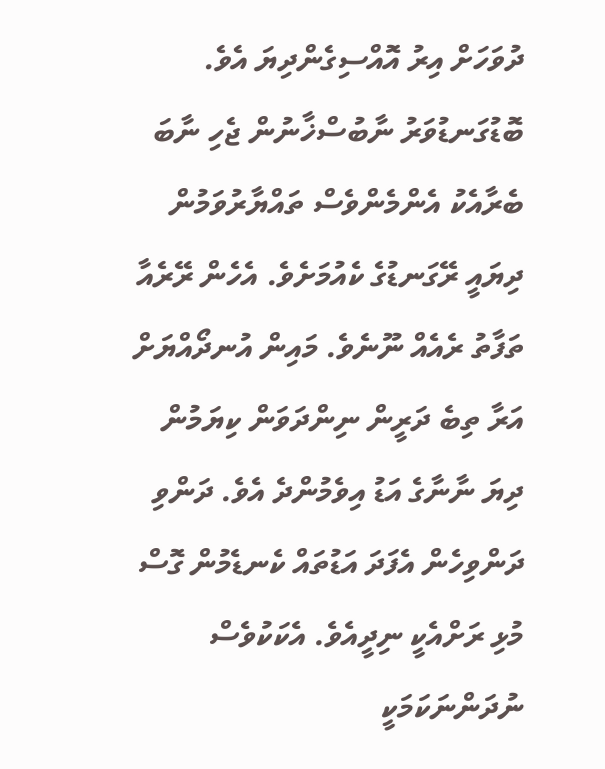ދުވަހަށް އިރު އޮއްސިގެންދިޔަ އެވެ. ބޮޑުގަނޑުވަރު ނާބުސްޚާނުން ޖެހި ނާބަ ބެރާއެކު އެންމެންވެސް ތައްޔާރުވަމުން ދިޔައީ ރޭގަނޑުގެ ކެއުމަށެވެ. އެހެން ރޭރެއާ ތަފާތު ރެއެއް ނޫނެވެ. މައިން އުނދޯއްޔަށް އަރާ ތިބެ ދަރީން ނިންދަވަން ކިޔަމުން ދިޔަ ނާނާގެ އަޑު އިވެމުންދެ އެވެ. ދަންވި ދަންވިހެން އެފަދަ އަޑުތައް ކެނޑެމުން ގޮސް މުޅި ރަށްއެކީ ނިދީއެވެ. އެކަކުވެސް ނުދަންނަކަމަކީ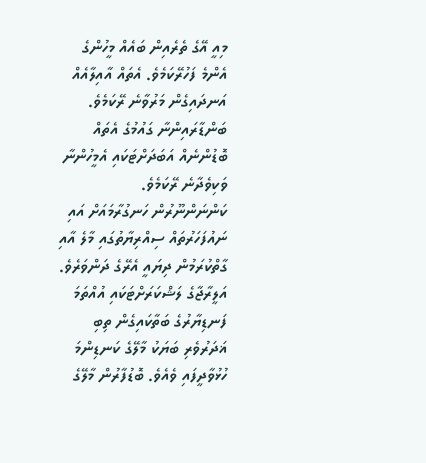މިއީ އޭގެ ތެރެއިން ބައެއް މީހުންގެ އެންމެ ފަހުރޭކަމެވެ. އެތައް އާއިލާއެއް އަނދައިގެން މަރުވާނެ ރޭކަމެވެ. ބަންޑާރައިންނާ ގައުމުގެ އެތައް ބޮޑުންނެއް އަބަދަށްޓަކައި އެމީހުންނާ ވަކިވެދާނެ ރޭކަމެވެ.
ކަންނަންނޫރުން ހަނގުރާމައަށް އައި ނައުފަހަރުތައް ސިއްރިޔާތުގައި މާލެ އާއި ގާތްކުރަމުން ދިޔައީ އެރޭގެ ދަންވަރެވެ. އަލީރާޖާގެ ލަޝްކަރަށްޓަކައި އުއްތަމަ ފަނޑިޔާރުގެ ބަތާކައިގެން ތިބި ޣަދަރުވެރި ބަޔަކު މާލޭގެ ކަނޑިންމަ ހުޅުވާދީފައި ވެއެވެ. ބޮޑުފާރުން މާލޭގެ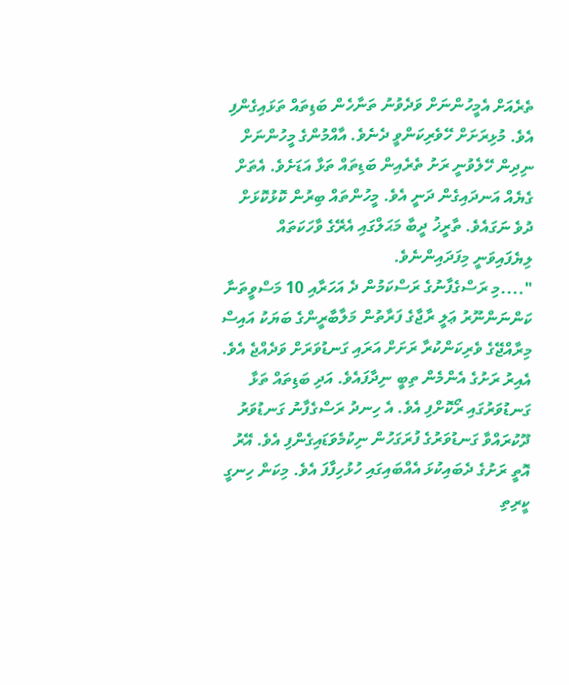ތެރެއަށް އެމީހުންނަށް ވަދެވުނު ތަނާހެން ބަޑިތައް ތަޅައިގެންފި އެވެ. މުޅިރަށަށް ހޭވެރިކަންވީ ދެނެވެ. އާއްމުންގެ މީހުންނަށް ނިދިން ހޭލެވުނީ ރަށު ތެރެއިން ބަޑިތައް ތަޅާ އަޑަށެވެ. އެތަށް ގެޔެއް އަނދައިގެން ދަނީ އެވެ. މީހުންތައް ބިރުން ކޮޅުކޮޅަށް ދުވެ ނަގައެވެ. ތާރީޚު ދީބާ މަޙަލްގައި އެރޭގެ ވާހަކަތައް ލިޔެފައިވަނީ މިފަދައިންނެވެ.
"....މި ރަސްގެފާނުގެ ރަސްކަމުން ދެ އަހަރާއި 10 މަސްވީތަނާ ކަންނަންނޫރު ޢަލީ ރާޖާގެ ފަރާތުން މަލާބާރީންގެ ބަޔަކު އައިސް މިރާއްޖޭގެ ވެރިކަންކުރާ ރަށަށް އަރައި ގަނޑުވަރަށް ވަދެއްޖެ އެވެ. އެއިރު ރަށުގެ އެންމެން ތިބީ ނިދާފައެވެ. އަދި ބަޑިތައް ތަޅާ ގަނޑުވަރުގައި ރޯކޮށްފި އެވެ. އެ ހިނދު ރަސްގެފާނު ގަނޑުވަރު ދޫކުރައްވާ ގަނޑުވަރުގެ ފުރަގަހުން ނިކުމެވަޑައިގެންފި އެވެ. އޭރު އޮތީ ރަށުގެ ދެބައިކުޅަ އެއްބައިގައި ހުޅުހިފާފަ އެވެ. މިކަން ހިނގީ ކީރިތި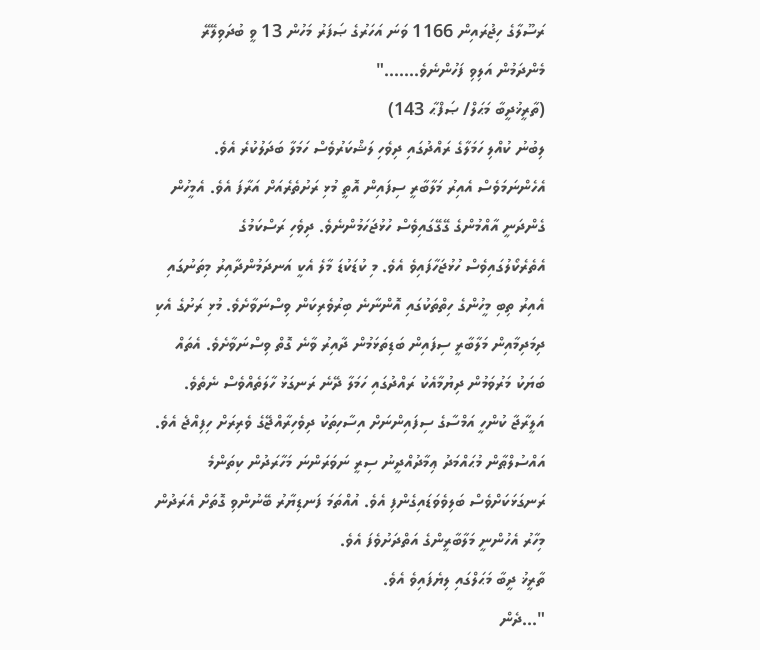ރަސޫލާގެ ހިޖުރައިން 1166 ވަނަ އަހަރުގެ ޞަފަރު މަހުން 13 ވީ ބުދަވިލޭރޭ މެންދަމުން އަލިވި ފަހުންނެވެ......."
(ތާރީޚުދީބާ މަޙަލް/ ޞަފްޙާ 143)
ލިބުނު ކުއްލި ހަމަލާގެ ރައްދުގައި ދިވެހި ލަޝްކަރުވެސް ހަމަލާ ބަދަލުކުރެ އެވެ. އެހެންނަމަވެސް އެއިރު މަލާބާރީ ސިފައިން އޮތީ މުޅި ރަށުތެރެއަށް އަރާފަ އެވެ. އެމީހުން ގެންދަނީ އާއްމުންގެ ގޭގޭގައިވެސް ހުޅުޖަހަމުންނެވެ. ދިވެހި ރަސްކަމުގެ އެތެރެކޯލުގައިވެސް ހުޅުޖަހާފައިވެ އެވެ. މި ކުޑަކުޑަ މާލެ އެކީ އަނދަމުންދާއިރު މިތަނުގައި އެއިރު ތިބި މީހުންގެ ހިތްތަކުގައި އޮންނާނެ ބިރުވެރިކަން ވިސްނަވާށެވެ. މުޅި ރަށުގެ އެކި ދިމަދިމާއިން މަލާބާރީ ސިފައިން ބަޑިތަޅަމުން ދާއިރު ވާނެ ގޮތް ވިސްނަވާށެވެ. އެތައް ބަޔަކު މަރުވަމުން ދިޔުމާއެކު ރައްދުގައި ހަމަލާ ދޭނެ ރަނގަޅު ހާލަތެއްވެސް ނެތެވެ. އަލީރާޖާ ކުންހީ އަމްސާގެ ސިފައިންނަށް އިސާހިތަކު ދިވެހިރާއްޖޭގެ ވެރިރަށް ހިފިއްޖެ އެވެ. އައްސުލްޠާން މުޙައްމަދު ޢިމާދުއްދީނު ސިރީ ނަވަރަންނަ މަހާރަދުން ކިތަންމެ ރަނގަޅަކަށްވެސް ބަލިވެވަޑައިގެންފި އެވެ. އުއްތަމަ ފަނޑިޔާރު ބޭނުންވި ގޮތަށް އެރަދުން މިހާރު އެހުންނީ މަލާބާރީންގެ އަތްދަށުވެފަ އެވެ.
ތާރީޚު ދީބާ މަޙަލްގައި ލިޔެފައިވެ އެވެ.
"...ދެން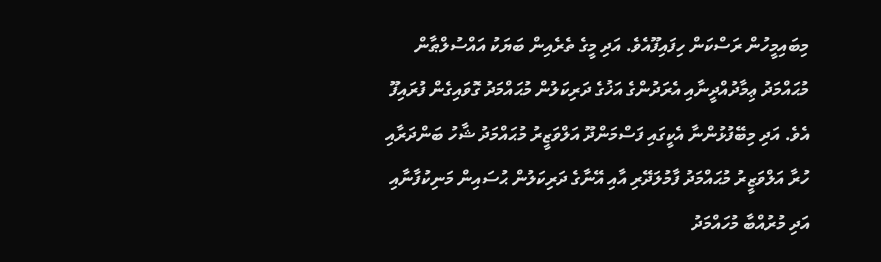މިބައިމީހުން ރަސްކަން ހިފައިފޫއެވެ. އަދި މީގެ ތެރެއިން ބަޔަކު އައްސުލްޠާން މުޙައްމަދު ޢިމާދުއްދީނާއި އެރަދުންގެ އަޚުގެ ދަރިކަލުން މުޙައްމަދު ގޮވައިގެން ފުރައިފޫ އެވެ. އަދި މިބޭފުޅުންނާ އެކީގައި ފަސްމަންދޫ އަލްވަޒީރު މުޙައްމަދު ޝާހު ބަންދަރާއި ހުރާ އަލްވަޒީރު މުޙައްމަދު ފާމުލަދޭރި އާއި އޭނާގެ ދަރިކަލުން ޙުސައިން މަނިކުފާނާއި އަދި މުރުއްބާ މުހައްމަދު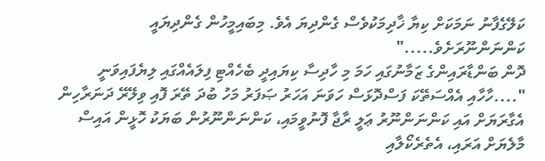ކަލޭގެފާނު ނަމަކަށް ކިޔާ ޚާދިމަކުވެސް ގެންދިޔަ އެވެ. މިބައިމީހުން ގެންދިޔައީ ކަންނަންނޫރަށެވެ....."
ދޮން ބަންޑާރައިންގެ ޒަމާނުގައި ހަމަ މި ހާދިސާ ކިޔައިދީ ބެހެއްޓި ފިލައެއްގައި ލިޔެފައިވަނީ
"....ހާހާއި އެއްސަތޭކަ ފަސްދޮޅަސް ހަވަނަ އަހަރު ޞަފަރު މަހު ބުދަ ތޭރަ ފޮއި ވިލޭރޭ ދަނަރާހިން އެގާރަޔަށް އައި ކަންނަންނޫރު ޢަލީ ރާޖާ ފޮނުވީމައި، ކަންނަންނޫރުން ބަޔަކު ހޮޅީން އައިސް މާލެޔަށް އަރައި، އެތެރެކޯލާއި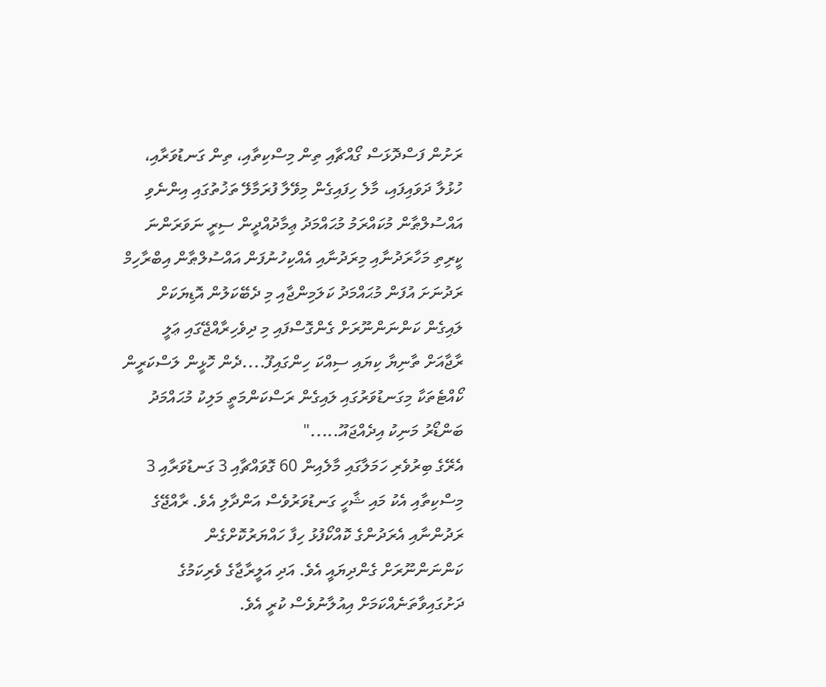ރަށުން ފަސްދޮޅަސް ގޯއްޗާއި ތިން މިސްކިތާއި، ތިން ގަނޑުވަރާއި، ހުޅުލާ ދަވައިފައި، މާލެ ހިފައިގެން މިވޭލާ ފުރަމާލޭ ތަޚުތުގައި އިންނެވި އައްސުލްޠާން މުކައްރަމު މުޙައްމަދު ޢިމާދުއްދީން ސިރީ ނަވަރަންނަ ކީރިތި މަހާރަދުނާއި މިރަދުނާއި އެއްކިހުނުފަން އައްސުލްޠާން އިބްރާހިމް ރަދުނަށަ އުފަން މުޙައްމަދު ކަލަމިންޖާއި މި ދެބޭކަލުން އޮޑިޔަކަށް ލައިގެން ކަންނަންނޫރަށް ގެންގޮސްފައި މި ދިވެހިރާއްޖޭގައި ޢަލީ ރާޖާއަށް ތާނިޔާ ކިޔައި ސިއްކަ ހިންގައިފޫ....ދެން ހޮޅީން ލަސްކަރީން ކޯއްޓެތަކާ މިގަނޑުވަރުގައި ލައިގެން ރަސްކަންމަތީ މަލިކު މުޙައްމަދު ބަންޑޯރު މަނިކު އިދެއްޖައޫ....."
އެރޭގެ ބިރުވެރި ހަމަލާގައި މާލެއިން 60 ގޮވައްޗާއި 3 ގަނޑުވަރާއި 3 މިސްކިތާއި އެކު މައި ޝާހީ ގަނޑުވަރުވެސް އަންދާލި އެވެ. ރާއްޖޭގެ ރަދުންނާއި އެރަދުންގެ ކޮއްކޯފުޅު ހިފާ ހައްޔަރުކޮށްގެން ކަންނަންނޫރަށް ގެންދިޔައީ އެވެ. އަދި އަލީރާޖާގެ ވެރިކަމުގެ ދަށުގައިވާތަނެއްކަމަށް އިއުލާނުވެސް ކުރީ އެވެ.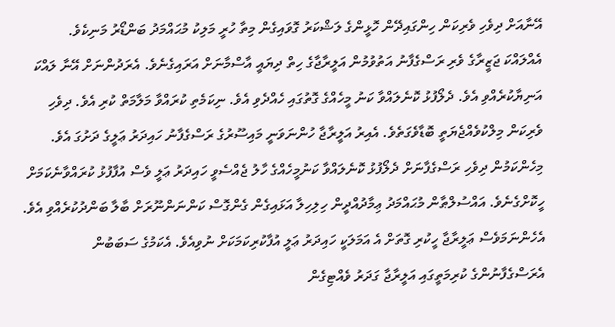އޭނާއަށް ދިވެހި ވެރިކަން ހިންގައިދޭން ހޮޅީންގެ ލަޝްކަރު ގޮވައިގެން މިތާ ހުރީ މަލިކު މުޙައްމަދު ބަންޑޯރު މަނިކެވެ.
އެއްލައްކަ ޖަޒީރާގެ ވެރި ރަސްގެފާނު އަތުވުމުން އަލީރާޖާގެ ހިތް ދިޔައީ އާސްމާނަށް އަރައިގެނެވެ. އެރަދުންނަށް އޭނާ ލައްކަ އަނިޔާކުރެއްވި އެވެ. ދެލޯފުޅު ކޮނެލައްވާ ކަނު މީހެއްގެ ގޮތުގައި ހެއްދެވި އެވެ. ނިކަމެތި ކުރައްވާ މަލާމަތް ކުރި އެވެ. ދިވެހި ވެރިކަން މިލްކުވެއްޖެޔަތީ ބޮޑާވެގަތެވެ. އެއިރު އަލީރާޖާ ހުންނަވަނީ މައިސޫރުގެ ރަސްގެފާނު ހައިދަރު ޢަލީގެ ދަށުގަ އެވެ. މިހެންކަމުން ދިވެހި ރަސްގެފާނަށް ދެލޯފުޅު ކޮނެލައްވާ ކަނުމީހެއްގެ ހާލު ޖެއްސެވީ ހައިދަރު ޢަލީ ވެސް އުފާފުޅު ކުރައްވާނެކަމަށް ހީކޮށްގެނެވެ. އައްސުލްޠާން މުޙައްމަދު ޢިމާދުއްދީން ހިލިހިލާ އަޅައިގެން ގެންގޮސް ކަންނަންނޫރަށް ބާލާ ބަންދުކުރެއްވި އެވެ. އެހެންނަމަވެސް ޢަލީރާޖާ ހީކުރި ގޮތަށް އެ އަމަލަކީ ހައިދަރު ޢަލީ އުފާކުރިކަމަކަށް ނުވިއެވެ. އެކަމުގެ ސަބަބުން އެރަސްގެފާނުންގެ ކުރިމަތީގައި އަލީރާޖާ ގަދަރު ވެއްޓިގެން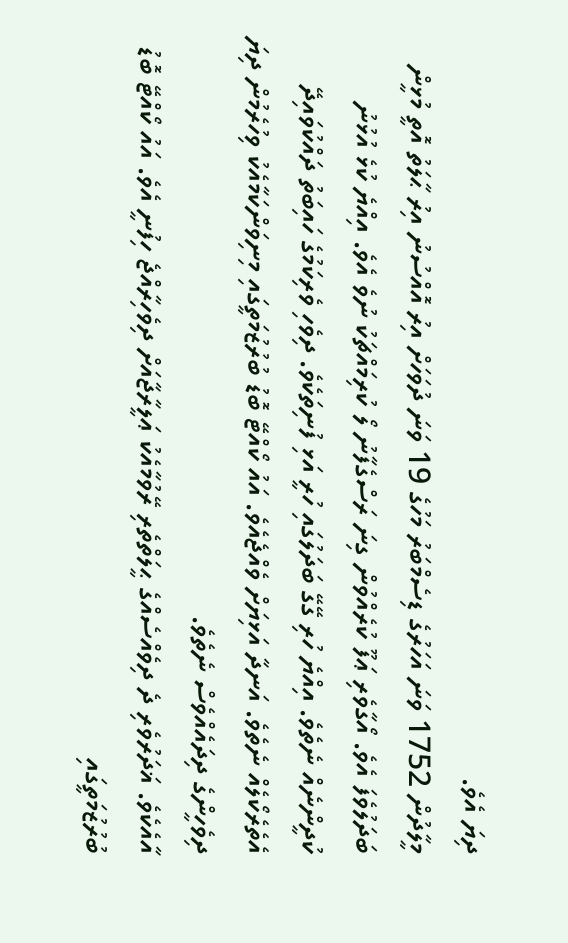ދިޔަ އެވެ.
މީލާދުން 1752 ވަނަ އަހަރުގެ ޑިސެމްބަރު މަހުގެ 19 ވަނަ ދުވަހަށް އިރު އޮއްސުނު އިރު ޙާލަތު އޮތީ މުޅީން ބަދަލުވެފަ އެވެ. އޯގާވެރި ޢަފޫ ކުރެއްވުން ގިނަ ރަސްގެފާނު ލޯ ކުރިމައްޗަކު ނުވެ އެވެ. އިއްޔެ ކުޅެ އުޅުނު ކުދީންނެއް ނެތެވެ. އިއްޔެ ހުރި ގޭގޭ ބަދަލުގައި ހުރީ އަޅި ފުނިތަކެވެ. ދިވެހި ވެރިކަމުގެ ހައިބަތު ދައްކުވައިދޭ އެތެރެކޯލެއް ނެތެވެ. އަނދާ އަޅިޔަށް ވެއްޖެއެވެ. އައު ކޯއްޓޭ ބޮޑު ބުރުޒުމަތީގައި މިނިވަންކަމާއެކު ވިހުރެމުން ދިޔަ ދިވެހީންގެ ދިދައެއްވެސް ނެތެވެ.
އާއެކެވެ. ޣަދަރުވެރި ދެ ދިވެއްސެއްގެ ޙީލަތްތެރި ރޭވުމާއެކު ޢަލީރާޖާއަށް ދިވެހިރާއްޖެ ހިފުނީ އެވެ. އައު ކޯއްޓޭ ބޮޑު ބުރުޒުމަތީގައި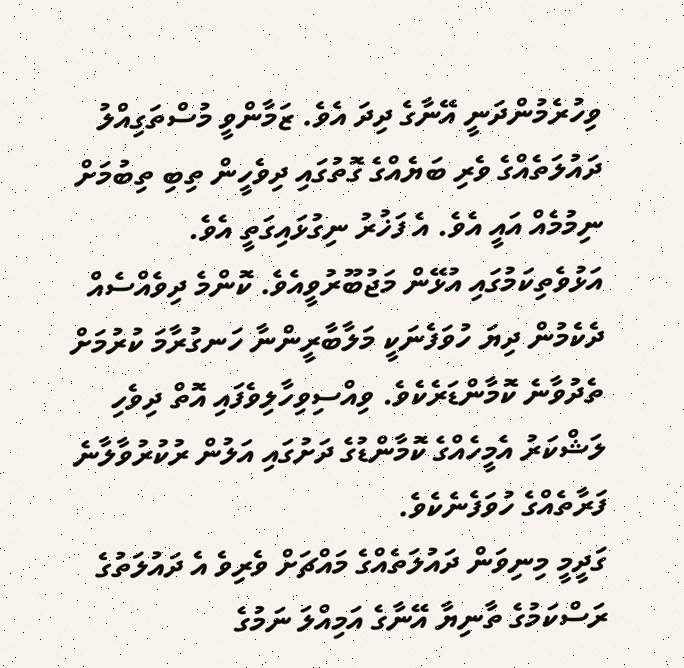ވިހުރެމުންދަނީ އޭނާގެ ދިދަ އެވެ. ޒަމާންވީ މުސްތަގިއްލު ދައުލަތެއްގެ ވެރި ބަޔެއްގެ ގޮތުގައި ދިވެހީން ތިބި ތިބުމަށް ނިމުމެއް އައީ އެވެ. އެ ފަޚުރު ނިގުޅައިގަތީ އެވެ. އަޅުވެތިކަމުގައި އުޅޭން މަޖުބޫރުވީއެވެ. ކޮންމެ ދިވެއްސެއް ދެކެމުން ދިޔަ ހުވަފެނަކީ މަލާބާރީންނާ ހަނގުރާމަ ކުރުމަށް ތެދުވާނެ ކޮމާންޑަރެކެވެ. ވިއްސިވިހާލިވެފައި އޮތް ދިވެހި ލަޝްކަރު އެމީހެއްގެ ކޮމާންޑުގެ ދަށުގައި އަލުން ރުކުރުވާލާނެ ފަރާތެއްގެ ހުވަފެނެކެވެ.
ގަދީމީ މިނިވަން ދައުލަތެއްގެ މައްޗަށް ވެރިވެ އެ ދައުލަތުގެ ރަސްކަމުގެ ތާނިޔާ އޭނާގެ އަމިއްލަ ނަމުގެ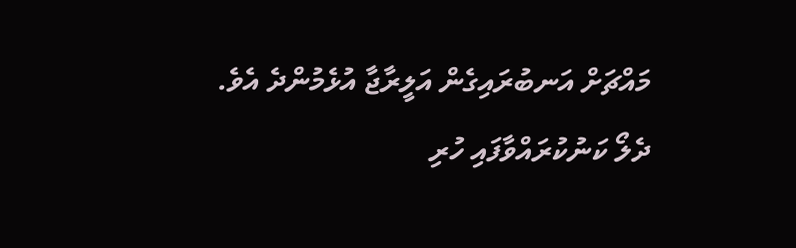މައްޗަށް އަނބުރައިގެން އަލީރާޖާ އުޅެމުންދެ އެވެ. ދެލޯ ކަނުކުރައްވާފައި ހުރި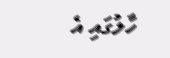ހާލުގައި އެ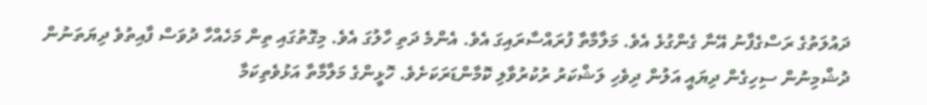ދައުލަތުގެ ރަސްގެފާނު އޭނާ ގެންގުޅެ އެވެ. މަލާމާތާ ފުރައްސާރައިގަ އެވެ. އެންމެ ދަތި ހާލުގަ އެވެ. މިގޮތުގައި ތިން މަހެއްހާ ދުވަސް ފާއިތުވެ ދިޔަތަނުން ދުޝްމިނުން ސިހިގެން ދިޔައީ އަލުން ދިވެހި ލަޝްކަރު ރުކުރުވާލި ކޮމާންޑަރަކަށެވެ. ހޮޅީންގެ މަލާމާތާ އަޅުވެތިކަމާ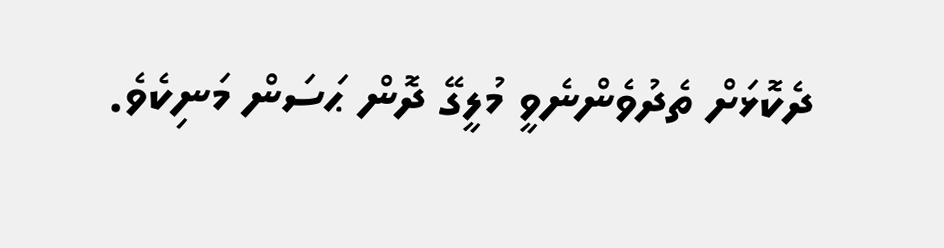ދެކޮޅަށް ތެދުވެންނެވީ މުލީގޭ ދޮން ޙަސަން މަނިކެވެ.